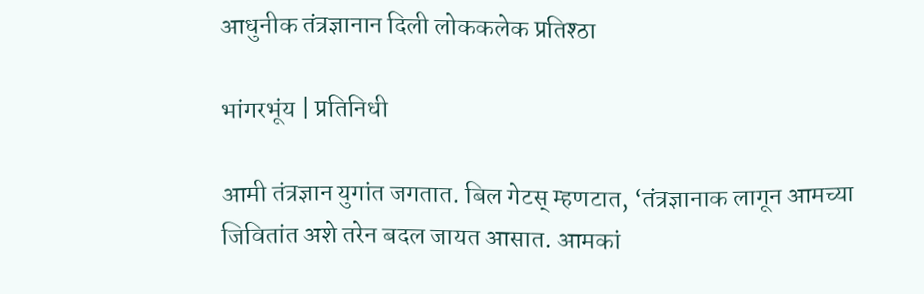आधुनीक तंत्रज्ञानान दिली लोककलेक प्रतिश्ठा

भांगरभूंय | प्रतिनिधी

आमी तंत्रज्ञान युगांत जगतात. बिल गेटस् म्हणटात, ‘तंत्रज्ञानाक लागून आमच्या जिवितांत अशे तरेन बदल जायत आसात. आमकां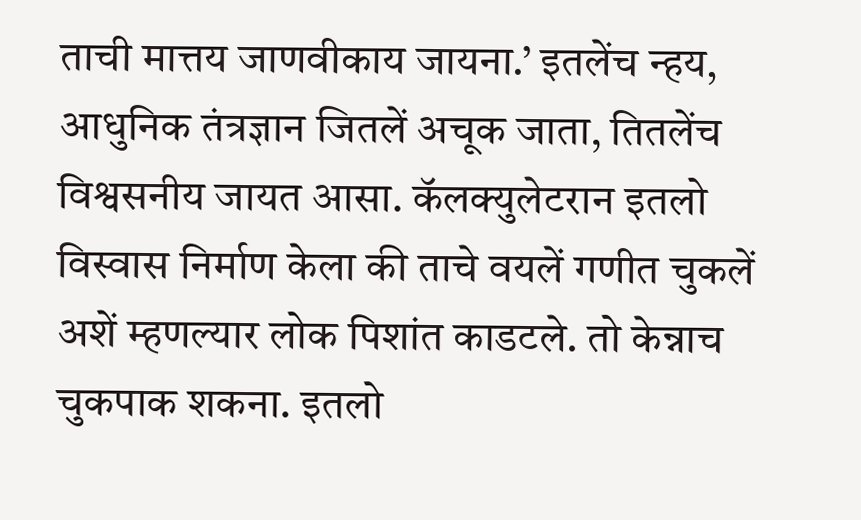ताची मात्तय जाणवीकाय जायना.’ इतलेंच न्हय, आधुनिक तंत्रज्ञान जितलें अचूक जाता, तितलेंच विश्वसनीय जायत आसा. कॅलक्युलेटरान इतलो विस्वास निर्माण केला की ताचे वयलें गणीत चुकलें अशें म्हणल्यार लोक पिशांत काडटले. तो केन्नाच चुकपाक शकना. इतलो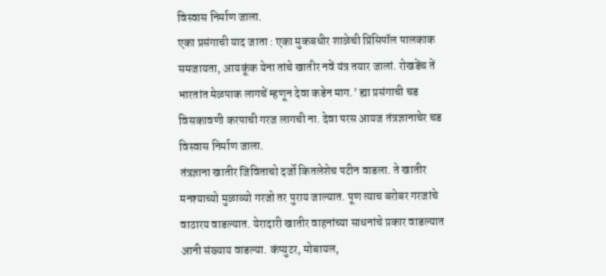विस्वास निर्माण जाला.
एका प्रसंगाची याद जाता : एका मुकबधीर शाळेची प्रिंसिपॉल पालकाक समजायता, आयकूंक येना तांचे खातीर नवें यंत्र तयार जालां. रोखडेंच तें भारतांत मेळपाक लागचें म्हणून देवा कडेन माग.’ ह्या प्रसंगाची चड विसकावणी करपाची गरज लागची ना. देवा परस आयज तंत्रज्ञानाचेर चड विस्वास निर्माण जाला.
तंत्रज्ञाना खातीर जिविताचो दर्जो कितलेशेच पटीन वाडला. ते खातीर मनश्याच्यो मुळाव्यो गरजो तर पुराय जाल्यात. पूण त्याच बरोबर गरजांचे वाठारय वाडल्यात. येरादारी खातीर वाहनांच्या साधनांचे प्रकार वाडल्यात आनी संख्याय वाडल्या. कंप्युटर, मोबायल,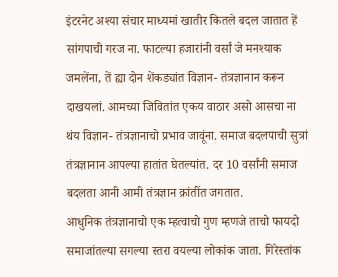इंटरनेट अश्या संचार माध्यमां खातीर कितले बदल जातात हें सांगपाची गरज ना. फाटल्या हजारांनी वर्सां जे मनश्याक जमलेंना, तें ह्या दोन शेंकड्यांत विज्ञान- तंत्रज्ञानान करून दाखयलां. आमच्या जिवितांत एकय वाठार असो आसचा ना थंय विज्ञान- तंत्रज्ञानाचो प्रभाव जावूंना. समाज बदलपाची सुत्रां तंत्रज्ञानान आपल्या हातांत घेतल्यांत. दर 10 वर्सांनी समाज बदलता आनी आमी तंत्रज्ञान क्रांतींत जगतात.
आधुनिक तंत्रज्ञानाचो एक म्हत्वाचो गुण म्हणजे ताचो फायदो समाजांतल्या सगल्या स्तरा वयल्या लोकांक जाता. गिरेस्तांक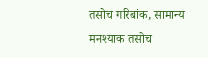तसोच गरिबांक, सामान्य मनश्याक तसोच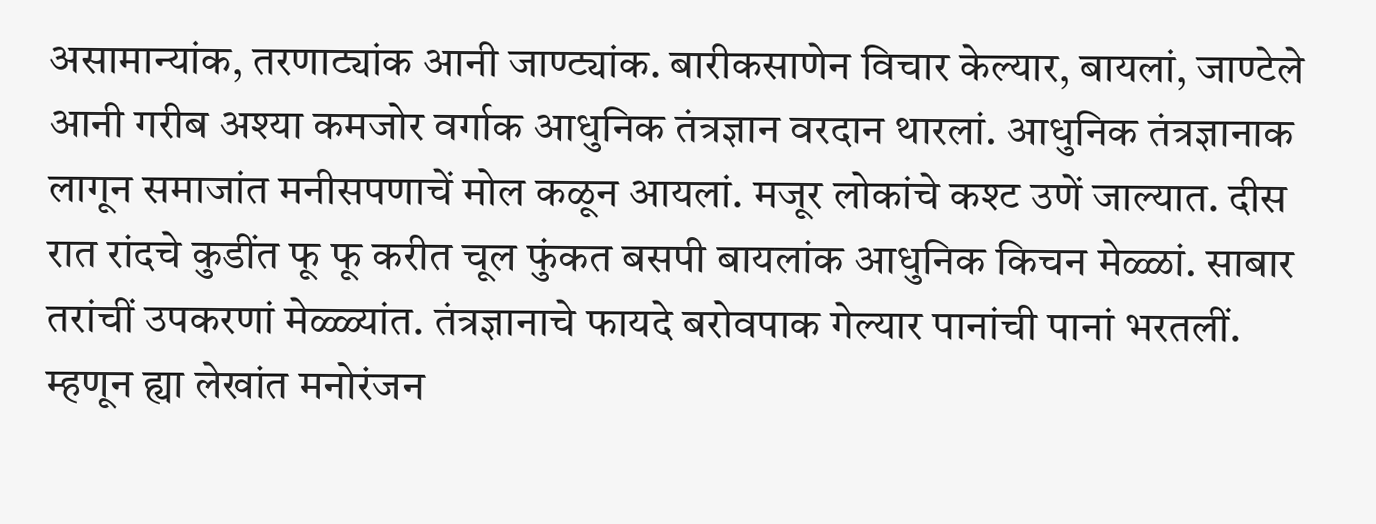असामान्यांक, तरणाट्यांक आनी जाण्ट्यांक. बारीकसाणेन विचार केल्यार, बायलां, जाण्टेले आनी गरीब अश्या कमजोर वर्गाक आधुनिक तंत्रज्ञान वरदान थारलां. आधुनिक तंत्रज्ञानाक लागून समाजांत मनीसपणाचें मोल कळून आयलां. मजूर लोकांचे कश्ट उणें जाल्यात. दीस रात रांदचे कुडींत फू फू करीत चूल फुंकत बसपी बायलांक आधुनिक किचन मेळ्ळां. साबार तरांचीं उपकरणां मेळ्ळ्यांत. तंत्रज्ञानाचे फायदे बरोवपाक गेल्यार पानांची पानां भरतलीं. म्हणून ह्या लेखांत मनोरंजन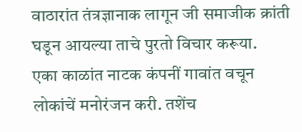वाठारांत तंत्रज्ञानाक लागून जी समाजीक क्रांती घडून आयल्या ताचे पुरतो विचार करूया.
एका काळांत नाटक कंपनीं गावांत वचून लोकांचें मनोरंजन करी. तशेंच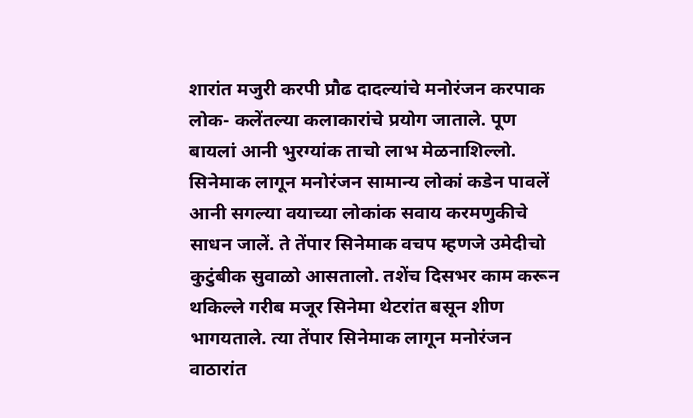शारांत मजुरी करपी प्रौढ दादल्यांचे मनोरंजन करपाक लोक- कलेंतल्या कलाकारांचे प्रयोग जाताले. पूण बायलां आनी भुरग्यांक ताचो लाभ मेळनाशिल्लो. सिनेमाक लागून मनोरंजन सामान्य लोकां कडेन पावलें आनी सगल्या वयाच्या लोकांक सवाय करमणुकीचे साधन जालें. ते तेंपार सिनेमाक वचप म्हणजे उमेदीचो कुटुंबीक सुवाळो आसतालो. तशेंच दिसभर काम करून थकिल्ले गरीब मजूर सिनेमा थेटरांत बसून शीण भागयताले. त्या तेंपार सिनेमाक लागून मनोरंजन वाठारांत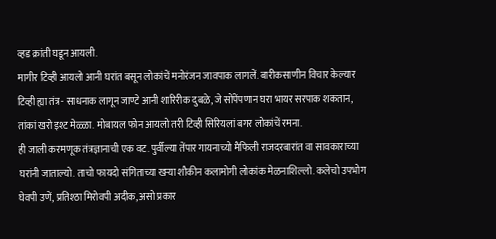व्हड क्रांती घडून आयली.
मागीर टिव्ही आयलो आनी घरांत बसून लोकांचें मनोरंजन जावपाक लागलें. बारीकसाणीन विचार केल्यार टिव्ही ह्या तंत्र- साधनाक लागून जाण्टे आनी शारिरीक दुबळे, जे सोंपेंपणान घरा भायर सरपाक शकतान, तांकां खरो इश्ट मेळ्ळा. मोबायल फोन आयलो तरी टिव्ही सिरियलां बगर लोकांचें रमना.
ही जाली करमणूक तंत्रज्ञानाची एक वट. पुर्वील्या तेंपार गायनाच्यो मैफिली राजदरबारांत वा सावकाराच्या घरांनी जाताल्यो. ताचो फायदो संगिताच्या खर्‍या शौकीन कलामोगी लोकांक मेळनाशिल्लो. कलेचो उपभोग घेवपी उणें, प्रतिश्ठा मिरोवपी अदीक, असो प्रकार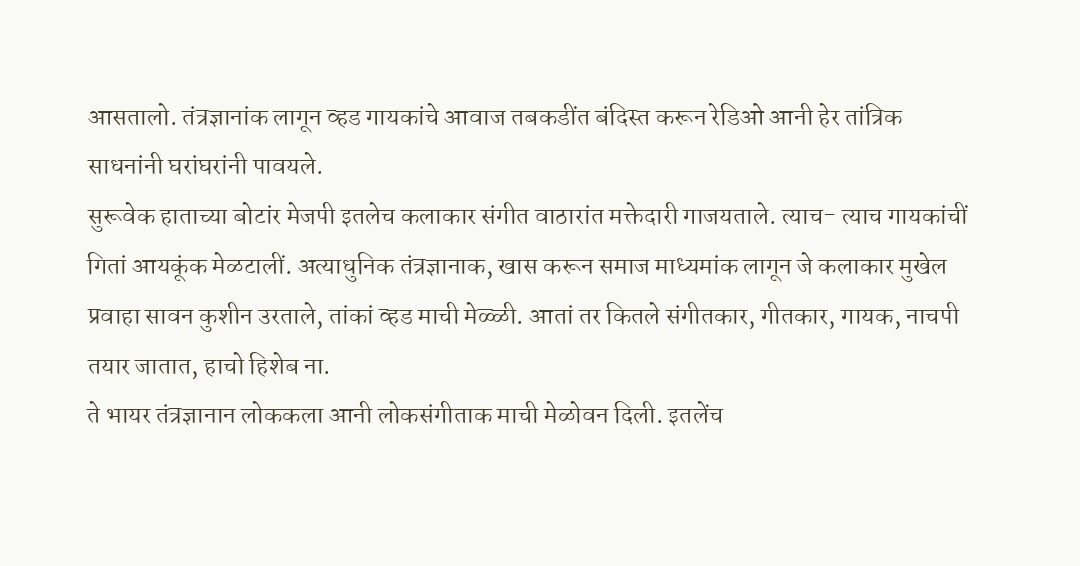आसतालो. तंत्रज्ञानांक लागून व्हड गायकांचे आवाज तबकडींत बंदिस्त करून रेडिओ आनी हेर तांत्रिक साधनांनी घरांघरांनी पावयले.
सुरूवेक हाताच्या बोटांर मेजपी इतलेच कलाकार संगीत वाठारांत मक्तेदारी गाजयताले. त्याच- त्याच गायकांचीं गितां आयकूंक मेळटालीं. अत्याधुनिक तंत्रज्ञानाक, खास करून समाज माध्यमांक लागून जे कलाकार मुखेल प्रवाहा सावन कुशीन उरताले, तांकां व्हड माची मेळ्ळी. आतां तर कितले संगीतकार, गीतकार, गायक, नाचपी तयार जातात, हाचो हिशेब ना.
ते भायर तंत्रज्ञानान लोककला आनी लोकसंगीताक माची मेळोवन दिली. इतलेंच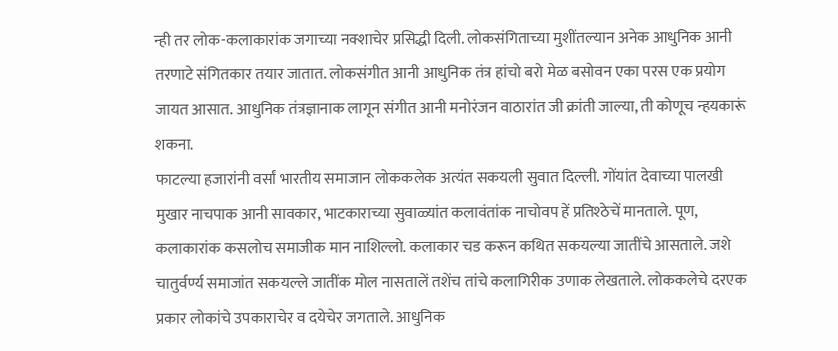न्ही तर लोक-कलाकारांक जगाच्या नक्शाचेर प्रसिद्धी दिली. लोकसंगिताच्या मुशींतल्यान अनेक आधुनिक आनी तरणाटे संगितकार तयार जातात. लोकसंगीत आनी आधुनिक तंत्र हांचो बरो मेळ बसोवन एका परस एक प्रयोग जायत आसात. आधुनिक तंत्रज्ञानाक लागून संगीत आनी मनोरंजन वाठारांत जी क्रांती जाल्या, ती कोणूच न्हयकारूं शकना.
फाटल्या हजारांनी वर्सां भारतीय समाजान लोककलेक अत्यंत सकयली सुवात दिल्ली. गोंयांत देवाच्या पालखी मुखार नाचपाक आनी सावकार, भाटकाराच्या सुवाळ्यांत कलावंतांक नाचोवप हें प्रतिश्ठेचें मानताले. पूण, कलाकारांक कसलोच समाजीक मान नाशिल्लो. कलाकार चड करून कथित सकयल्या जातींचे आसताले. जशे चातुर्वर्ण्य समाजांत सकयल्ले जातींक मोल नासतालें तशेंच तांचे कलागिरीक उणाक लेखताले. लोककलेचे दरएक प्रकार लोकांचे उपकाराचेर व दयेचेर जगताले. आधुनिक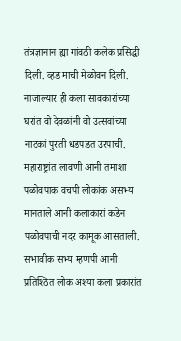तंत्रज्ञानान ह्या गांवठी कलेक प्रसिद्धी दिली. व्हड माची मेळोवन दिली. नाजाल्यार ही कला सावकारांच्या घरांत वो देवळांनी वो उत्सवांच्या नाटकां पुरती धडपडत उरपाची.
महाराष्ट्रांत लावणी आनी तमाशा पळोवपाक वचपी लोकांक असभ्य मानताले आनी कलाकारां कडेन पळोवपाची नदर कामूक आसताली. सभावीक सभ्य म्हणपी आनी प्रतिश्ठित लोक अश्या कला प्रकारांत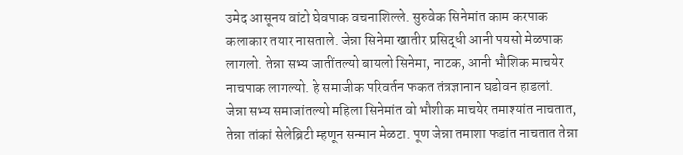उमेद आसूनय वांटो घेवपाक वचनाशिल्ले. सुरुवेक सिनेमांत काम करपाक कलाकार तयार नासताले. जेन्ना सिनेमा खातीर प्रसिद्धी आनी पयसो मेळपाक लागलो. तेन्ना सभ्य जातींतल्यो बायलो सिनेमा, नाटक, आनी भौशिक माचयेर नाचपाक लागल्यो. हे समाजीक परिवर्तन फकत तंत्रज्ञानान घडोवन हाडलां.
जेन्ना सभ्य समाजांतल्यो महिला सिनेमांत वो भौशीक माचयेर तमाश्यांत नाचतात, तेन्ना तांकां सेलेब्रिटी म्हणून सन्मान मेळटा. पूण जेन्ना तमाशा फडांत नाचतात तेन्ना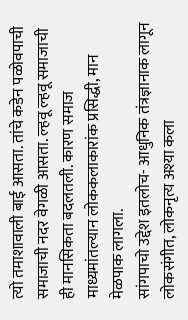त्यो तमाशावाली बाई आसता. तांचे कडेन पळोवपाची समाजाची नदर वेगळी आसता. ल्हवू ल्हवू समाजाची ही मानसिकता बदलतली. कारण समाज माध्यमांतल्यान लोककलाकारांक प्रसिद्धी, मान मेळपाक लागला.
सांगपाचो उद्देश इतलोच- आधुनिक तंत्रज्ञानाक लागून लोकसंगीत, लोकनृत्य अश्या कला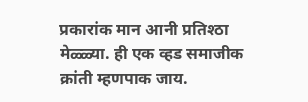प्रकारांक मान आनी प्रतिश्ठा मेळ्ळ्या. ही एक व्हड समाजीक क्रांती म्हणपाक जाय.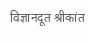विज्ञानदूत श्रीकांत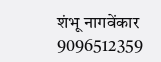शंभू नागवेंकार
9096512359